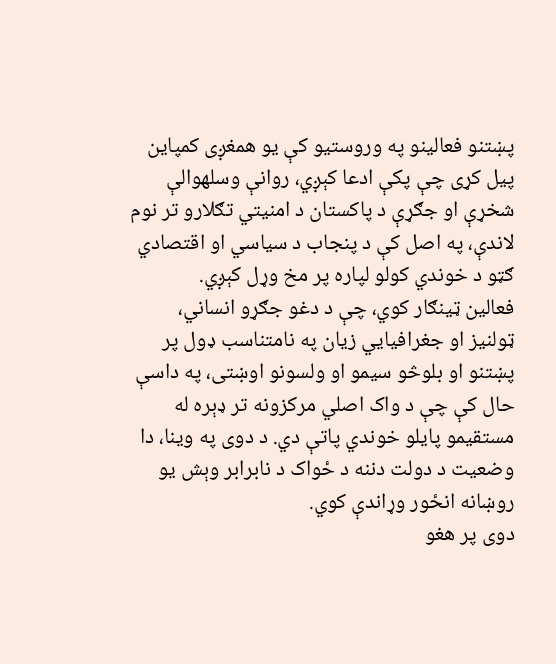پښتنو فعالینو په وروستیو کې یو همغږی کمپاین پیل کړی چې پکې ادعا کېږي، روانې وسلهوالې شخړې او جګړې د پاکستان د امنیتي تګلارو تر نوم لاندې، په اصل کې د پنجاب د سیاسي او اقتصادي ګټو د خوندي کولو لپاره پر مخ وړل کېږي.
فعالین ټینګار کوي، چې د دغو جګړو انساني، ټولنیز او جغرافیایي زیان په نامتناسب ډول پر پښتنو او بلوڅو سیمو او ولسونو اوښتی، په داسې حال کې چې د واک اصلي مرکزونه تر ډېره له مستقیمو پایلو خوندي پاتې دي. د دوی په وینا، دا وضعیت د دولت دننه د ځواک د نابرابر وېش یو روښانه انځور وړاندې کوي.
دوی پر هغو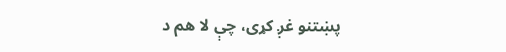پښتنو غږ کړی، چې لا هم د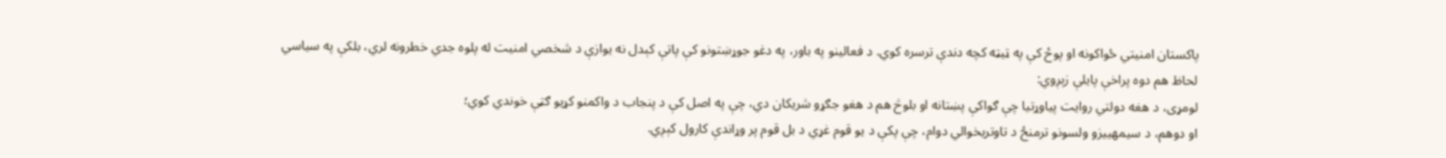پاکستان امنیتي ځواکونه او پوځ کې په ټیټه کچه دندې ترسره کوي. د فعالینو په باور، په دغو جوړښتونو کې پاتې کېدل نه یوازې د شخصي امنیت له پلوه جدي خطرونه لري، بلکې په سیاسي لحاظ هم دوه پراخې پایلې زېږوي:
لومړی، د هغه دولتي روایت پیاوړتیا چې ګواکې پښتانه او بلوڅ هم د هغو جګړو شریکان دي، چې په اصل کې د پنجاب د واکمنو کړیو ګټې خوندي کوي؛
او دوهم، د سیمهییزو ولسونو ترمنځ د تاوتریخوالي دوام، چې پکې د یو قوم غړي د بل قوم پر وړاندې کارول کېږي.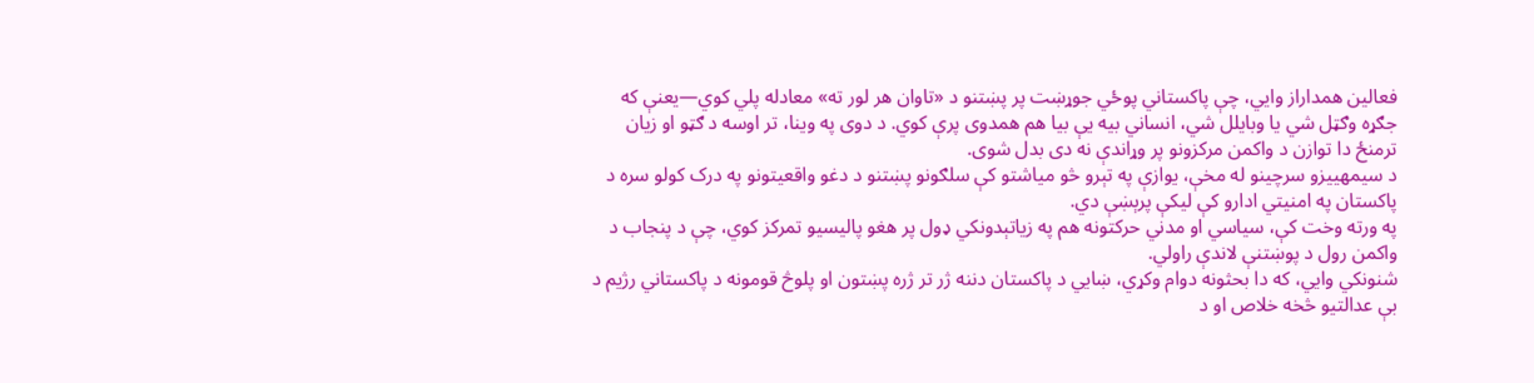فعالین همداراز وایي، چې پاکستاني پوځي جوړښت پر پښتنو د «تاوان هر لور ته» معادله پلي کوي—یعنې که جګړه وګټل شي یا وبایلل شي، انساني بیه یې بیا هم همدوی پرې کوي. د دوی په وینا، تر اوسه د ګټو او زیان ترمنځ دا توازن د واکمن مرکزونو پر وړاندې نه دی بدل شوی.
د سیمهییزو سرچینو له مخې، یوازې په تېرو څو میاشتو کې سلګونو پښتنو د دغو واقعیتونو په درک کولو سره د پاکستان په امنیتي ادارو کې لیکې پرېښې دي.
په ورته وخت کې، سیاسي او مدني حرکتونه هم په زیاتېدونکي ډول پر هغو پالیسیو تمرکز کوي، چې د پنجاب د واکمن رول د پوښتنې لاندې راولي.
شنونکي وایي، که دا بحثونه دوام وکړي، ښايي د پاکستان دننه ژر تر ژره پښتون او پلوڅ قومونه د پاکستاني رژیم د بې عدالتیو څخه خلاص او د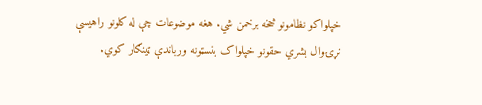خپلواکو نظامونو څخه برخمن شي. هغه موضوعات چې له کلونو راهیسې نړۍوال بشري حقونو خپلواک بنسټونه ورباندې ټینګار کوي.